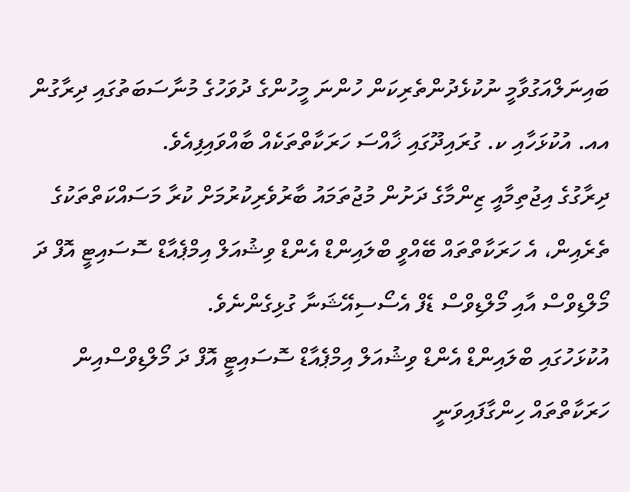ބައިނަލްއަގުވާމީ ނުކުޅެދުންތެރިކަން ހުންނަ މީހުންގެ ދުވަހުގެ މުނާސަބަތުގައި ދިރާގުން އއ. އުކުޅަހާއި ކ. ގުރައިދޫގައި ޚާއްސަ ހަރަކާތްތަކެއް ބާއްވައިފިއެވެ.
ދިރާގުގެ އިޖުތިމާއީ ޒިންމާގެ ދަށުން މުޖުތަމައު ބާރުވެރިކުރުމަށް ކުރާ މަސައްކަތްތަކުގެ ތެރެއިން، އެ ހަރަކާތްތައް ބޭއްވީ ބްލައިންޑް އެންޑް ވިޝުއަލް އިމްޕެއާޑް ސޮސައިޓީ އޮފް ދަ މޯލްޑިވްސް އާއި މޯލްޑިވްސް ޑެފް އެސޯސިއޭޝަނާ ގުޅިގެންނެވެ.
އުކުޅަހުގައި ބްލައިންޑް އެންޑް ވިޝުއަލް އިމްޕެއާޑް ސޮސައިޓީ އޮފް ދަ މޯލްޑިވްސްއިން ހަރަކާތްތައް ހިންގާފައިވަނީ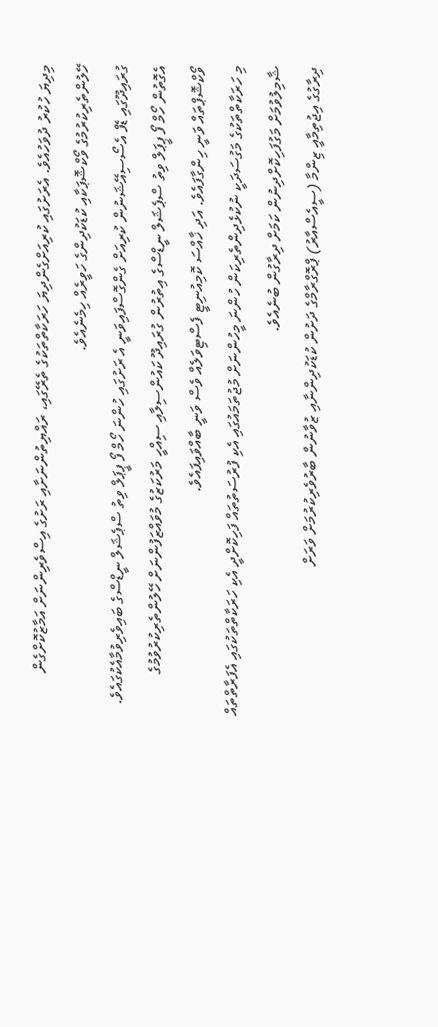މިދިޔަ ހުކުރު ދުވަހުއެވެ. އެރަށުގައި ކުރިއަށްގެންދިޔަ ހަރަކާތްތަކުގެ ތެރޭގައި، ރައްޔިތުންނަށާއި ރަށުގެ އިސްވެރިންނަށް އަމާޒުކޮށްގެން ހޭލުންތެރިކުރުމުގެ ވޯކްޝޮޕަކާއި ކުޑަކުދިންގެ ހަވީރެއް ހިމެނެއެވެ.
ގުރައިދޫގައި ޑެފް އެސޯސިއޭޝަނުން ކުރިއަށް ގެންގޮސްފައިވަނީ އެ ރަށުގައި ހުންނަ ހޯމް ފޯ ޕީޕަލް ވިތު ސްޕެޝަލް ނީޑްސްގެ ބައިވެރިވުމާއެކުގައެވެ. އެގޮތުން ހޯމް ފޯ ޕީޕަލް ވިތު ސްޕެޝަލް ނީޑްސްގެ އިތުރުން ގުރައިދޫ ކައުންސިލާއި ސިއްހީ މަރުކަޒުގެ މުވައްޒަފުންނަށް ހޭލުންތެރިކުރުވުމުގެ ވޯކްޝޮޕްތައް ވަނީ ހިންގާފައެވެ. އަދި ޚާއްސަ ކޮމިއުނިޓީ ފެސްޓިވަލެއް ވެސް ވަނީ ބާއްވައިފައެވެ.
މި ހަރަކާތްތަކުގެ މަގުސަދަކީ ނުކުޅެދިންތެރިކަން ހުންނަ މީހުންނަށް މުޖުތަމައުގައި އެކި ފުރުސަތުތައް ފަހިކޮށްދީ އެކި ހަރަކާތްތަކުގައި އެފަރާތްތައް ޝާމިލުވުމަށް މަގުފަހިކޮށްދިނުން ކަމަށް ދިރާގުން ބުނެއެވެ.
ދިރާގުގެ އިޖުތިމާއީ ޒިންމާ (ސީއެސްއާރު) ޕްރޮގްރާމްގެ ދަށުން ކުޑަކުދިންނާއި ޒުވާނުން ބާރުވެރިކުރުމަށް ވަރަށް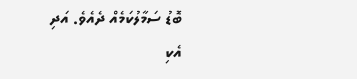ބޮޑު ސަމާލުކަމެއް ދެއެވެ. އަދި އެކި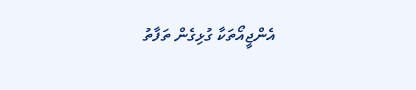އެންޖީއޯތަކާ ގުޅިގެން ތަފާތު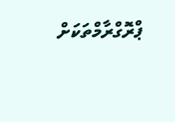ޕްރޮގްރާމްތަކަށް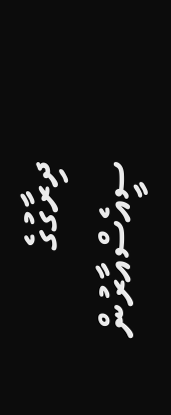ދިރާގުގެ ސީއެސްއާރުން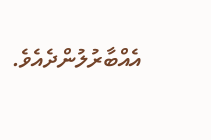އެއްބާރުލުންދެއެވެ.